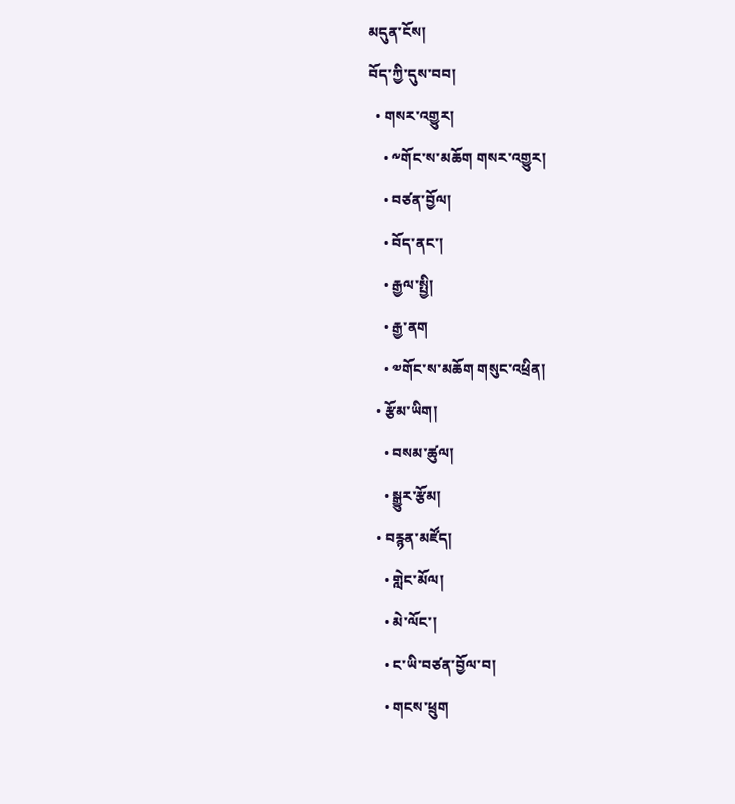མདུན་ངོས།
བོད་ཀྱི་དུས་བབ།
  • གསར་འགྱུར།
    • ༸གོང་ས་མཆོག གསར་འགྱུར།
    • བཙན་བྱོལ།
    • བོད་ནང་།
    • རྒྱལ་སྤྱི།
    • རྒྱ་ནག
    • ༧གོང་ས་མཆོག གསུང་འཕྲིན།
  • རྩོམ་ཡིག།
    • བསམ་ཚུལ།
    • སྒྱུར་རྩོམ།
  • བརྙན་མཛོད།
    • གླེང་མོལ།
    • མེ་ལོང་།
    • ང་ཡི་བཙན་བྱོལ་བ།
    • གངས་ཕྲུག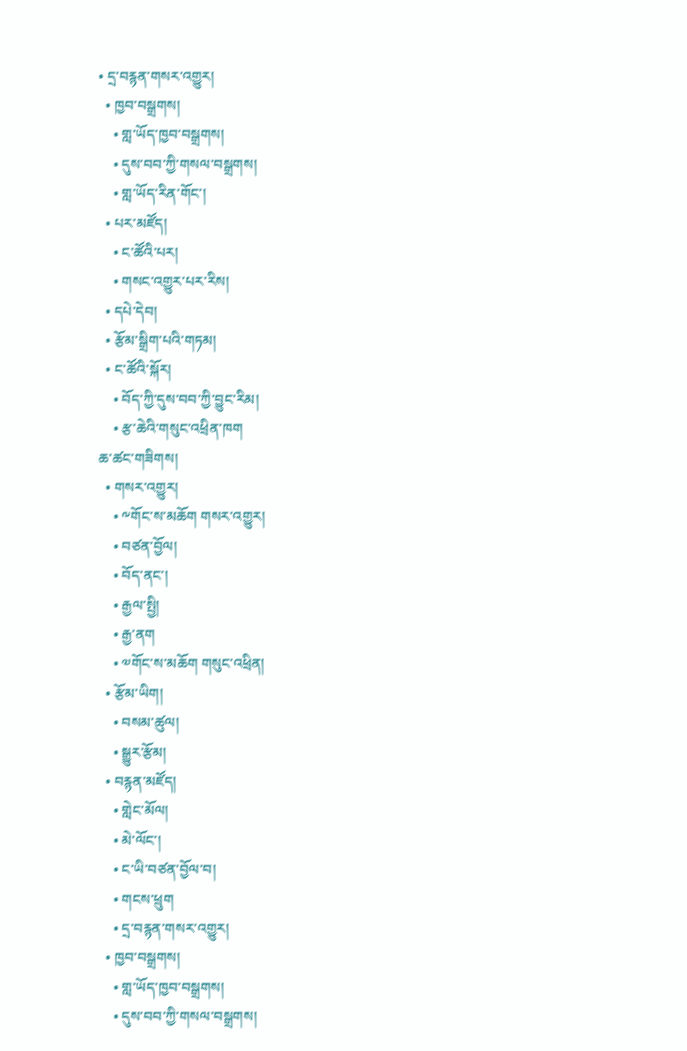• དྲ་བརྙན་གསར་འགྱུར།
  • ཁྱབ་བསྒྲགས།
    • གླ་ཡོད་ཁྱབ་བསྒྲགས།
    • དུས་བབ་ཀྱི་གསལ་བསྒྲགས།
    • གླ་ཡོད་རིན་གོང་།
  • པར་མཛོད།
    • ང་ཚོའི་པར།
    • གསང་འགྱུར་པར་རིས།
  • དཔེ་དེབ།
  • རྩོམ་སྒྲིག་པའི་གཏམ།
  • ང་ཚོའི་སྐོར།
    • བོད་ཀྱི་དུས་བབ་ཀྱི་བྱུང་རིམ།
    • རྩ་ཆེའི་གསུང་འཕྲིན་ཁག
ཆ་ཚང་གཟིགས།
  • གསར་འགྱུར།
    • ༸གོང་ས་མཆོག གསར་འགྱུར།
    • བཙན་བྱོལ།
    • བོད་ནང་།
    • རྒྱལ་སྤྱི།
    • རྒྱ་ནག
    • ༧གོང་ས་མཆོག གསུང་འཕྲིན།
  • རྩོམ་ཡིག།
    • བསམ་ཚུལ།
    • སྒྱུར་རྩོམ།
  • བརྙན་མཛོད།
    • གླེང་མོལ།
    • མེ་ལོང་།
    • ང་ཡི་བཙན་བྱོལ་བ།
    • གངས་ཕྲུག
    • དྲ་བརྙན་གསར་འགྱུར།
  • ཁྱབ་བསྒྲགས།
    • གླ་ཡོད་ཁྱབ་བསྒྲགས།
    • དུས་བབ་ཀྱི་གསལ་བསྒྲགས།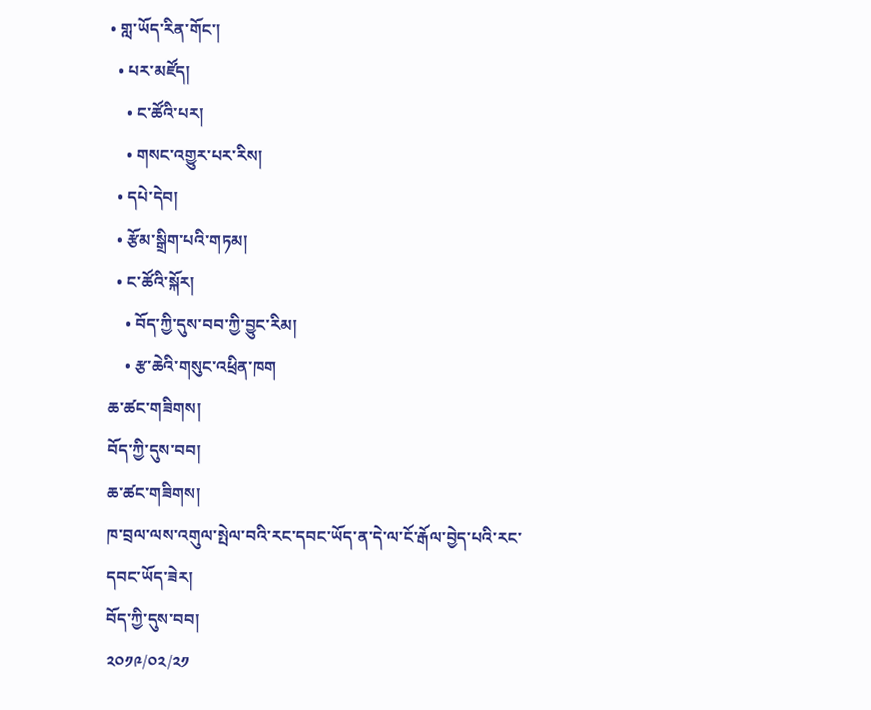• གླ་ཡོད་རིན་གོང་།
  • པར་མཛོད།
    • ང་ཚོའི་པར།
    • གསང་འགྱུར་པར་རིས།
  • དཔེ་དེབ།
  • རྩོམ་སྒྲིག་པའི་གཏམ།
  • ང་ཚོའི་སྐོར།
    • བོད་ཀྱི་དུས་བབ་ཀྱི་བྱུང་རིམ།
    • རྩ་ཆེའི་གསུང་འཕྲིན་ཁག
ཆ་ཚང་གཟིགས།
བོད་ཀྱི་དུས་བབ།
ཆ་ཚང་གཟིགས།
ཁ་བྲལ་ལས་འགུལ་སྤེལ་བའི་རང་དབང་ཡོད་ན་དེ་ལ་ངོ་རྒོལ་བྱེད་པའི་རང་དབང་ཡོད་ཟེར།
བོད་ཀྱི་དུས་བབ།
༢༠༡༩/༠༢/༢༡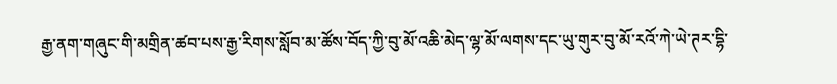རྒྱ་ནག་གཞུང་གི་མགྲིན་ཚབ་པས་རྒྱ་རིགས་སློབ་མ་ཚོས་བོད་ཀྱི་བུ་མོ་འཆི་མེད་ལྷ་མོ་ལགས་དང་ཡུ་གུར་བུ་མོ་རའོ་ཀེ་ཡེ་ཊར་དྷི་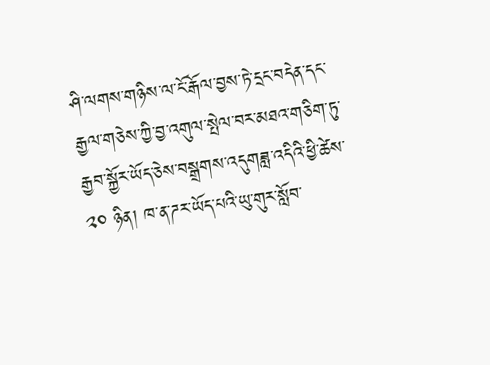ཤི་ལགས་གཉིས་ལ་ངོ་རྒོལ་བྱས་ཏེ་དྲང་བདེན་དང་རྒྱལ་གཅེས་ཀྱི་བྱ་འགུལ་སྤེལ་བར་མཐའ་གཅིག་ཏུ་རྒྱབ་སྐྱོར་ཡོད་ཅེས་བསྒྲགས་འདུགཟླ་འདིའི་ཕྱི་ཚེས་ ༢༠ ཉིན། ཁ་ན་ཌར་ཡོད་པའི་ཡུ་གུར་སློབ་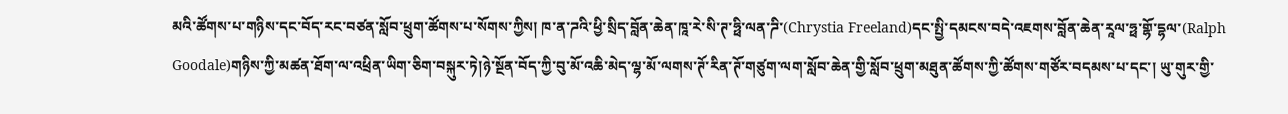མའི་ཚོགས་པ་གཉིས་དང་བོད་རང་བཙན་སློབ་ཕྲུག་ཚོགས་པ་སོགས་ཀྱིས། ཁ་ན་ཌའི་ཕྱི་སྲིད་བློན་ཆེན་ཁཱ་རེ་སི་ཊ་ཧྥི་ལན་ཌི་(Chrystia Freeland)དང་སྤྱི་དམངས་བདེ་འཇགས་བློན་ཆེན་རཱལ་ཧྥ་གྷོ་དྷལ་(Ralph Goodale)གཉིས་ཀྱི་མཚན་ཐོག་ལ་འཕྲིན་ཡིག་ཅིག་བསྐུར་ཏེ།ཉེ་སྔོན་བོད་ཀྱི་བུ་མོ་འཆི་མེད་ལྷ་མོ་ལགས་ཊོ་རིན་ཊོ་གཙུག་ལག་སློབ་ཆེན་གྱི་སློབ་ཕྲུག་མཐུན་ཚོགས་ཀྱི་ཚོགས་གཙོར་བདམས་པ་དང་། ཡུ་གུར་གྱི་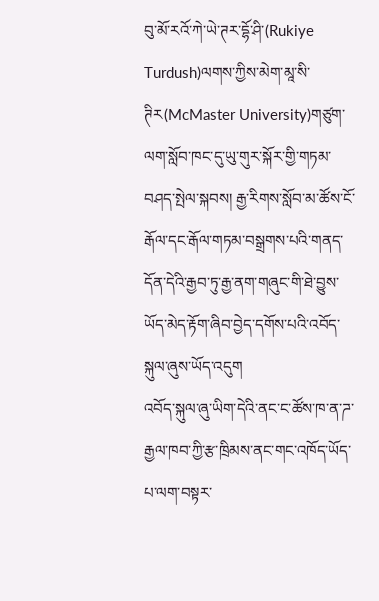བུ་མོ་རའོ་ཀེ་ཡེ་ཊར་དྷོ་ཤི་(Rukiye Turdush)ལགས་ཀྱིས་མེག་མཱ་སི་ཊིར(McMaster University)གཙུག་ལག་སློབ་ཁང་དུ་ཡུ་གུར་སྐོར་གྱི་གཏམ་བཤད་སྤེལ་སྐབས། རྒྱ་རིགས་སློབ་མ་ཚོས་ངོ་རྒོལ་དང་རྒོལ་གཏམ་བསྒྲགས་པའི་གནད་དོན་དེའི་རྒྱབ་ཏུ་རྒྱ་ནག་གཞུང་གི་ཐེ་བྱུས་ཡོད་མེད་རྟོག་ཞིབ་བྱེད་དགོས་པའི་འབོད་སྐུལ་ཞུས་ཡོད་འདུག
འབོད་སྐུལ་ཞུ་ཡིག་དེའི་ནང་ང་ཚོས་ཁ་ན་ཌ་རྒྱལ་ཁབ་ཀྱི་རྩ་ཁྲིམས་ནང་གང་འཁོད་ཡོད་པ་ལག་བསྟར་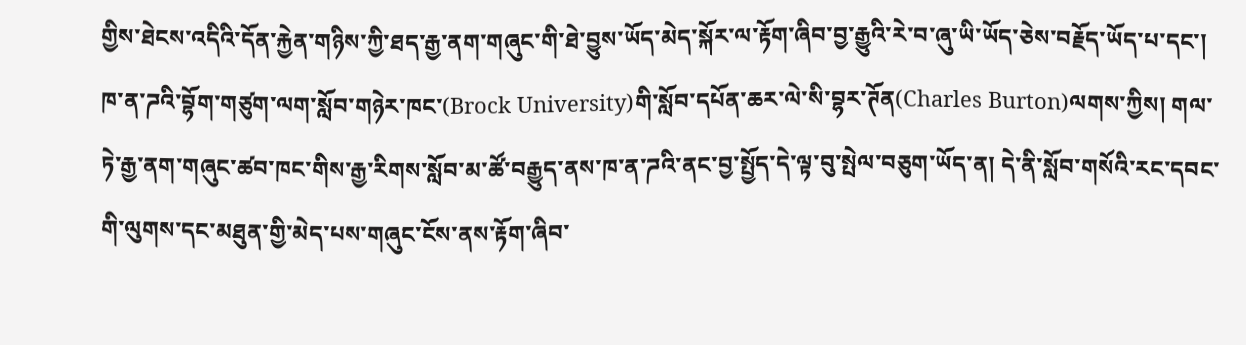གྱིས་ཐེངས་འདིའི་དོན་རྐྱེན་གཉིས་ཀྱི་ཐད་རྒྱ་ནག་གཞུང་གི་ཐེ་བྱུས་ཡོད་མེད་སྐོར་ལ་རྟོག་ཞིབ་བྱ་རྒྱུའི་རེ་བ་ཞུ་ཡི་ཡོད་ཅེས་བརྗོད་ཡོད་པ་དང་། ཁ་ན་ཌའི་བྷོག་གཙུག་ལག་སློབ་གཉེར་ཁང་(Brock University)གི་སློབ་དཔོན་ཆར་ལེ་སི་བྷར་ཊོན(Charles Burton)ལགས་ཀྱིས། གལ་ཏེ་རྒྱ་ནག་གཞུང་ཚབ་ཁང་གིས་རྒྱ་རིགས་སློབ་མ་ཚོ་བརྒྱུད་ནས་ཁ་ན་ཌའི་ནང་བྱ་སྤྱོད་དེ་ལྟ་བུ་སྤེལ་བཅུག་ཡོད་ན། དེ་ནི་སློབ་གསོའི་རང་དབང་གི་ལུགས་དང་མཐུན་གྱི་མེད་པས་གཞུང་ངོས་ནས་རྟོག་ཞིབ་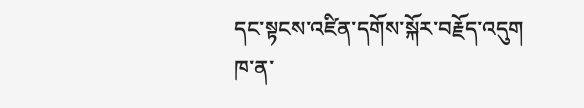དང་སྟངས་འཛིན་དགོས་སྐོར་བརྗོད་འདུག
ཁ་ན་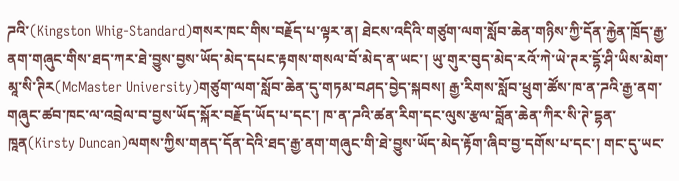ཌའི་(Kingston Whig-Standard)གསར་ཁང་གིས་བརྗོད་པ་ལྟར་ན། ཐེངས་འདིའི་གཙུག་ལག་སློབ་ཆེན་གཉིས་ཀྱི་དོན་རྐྱེན་ཁྲོད་རྒྱ་ནག་གཞུང་གིས་ཐད་ཀར་ཐེ་བྱུས་བྱས་ཡོད་མེད་དཔང་རྟགས་གསལ་བོ་མེད་ན་ཡང་། ཡུ་གུར་བུད་མེད་རའོ་ཀེ་ཡེ་ཊར་དྷོ་ཤི་ཡིས་མེག་མཱ་སི་ཊིར(McMaster University)གཙུག་ལག་སློབ་ཆེན་དུ་གཏམ་བཤད་བྱེད་སྐབས། རྒྱ་རིགས་སློབ་ཕྲུག་ཚོས་ཁ་ན་ཌའི་རྒྱ་ནག་གཞུང་ཚབ་ཁང་ལ་འབྲེལ་བ་བྱས་ཡོད་སྐོར་བརྗོད་ཡོད་པ་དང་། ཁ་ན་ཌའི་ཚན་རིག་དང་ལུས་རྩལ་བློན་ཆེན་ཀིར་སི་ཊེ་དྷན་ཁཱན(Kirsty Duncan)ལགས་ཀྱིས་གནད་དོན་དེའི་ཐད་རྒྱ་ནག་གཞུང་གི་ཐེ་བྱུས་ཡོད་མེད་རྟོག་ཞིབ་བྱ་དགོས་པ་དང་། གང་དུ་ཡང་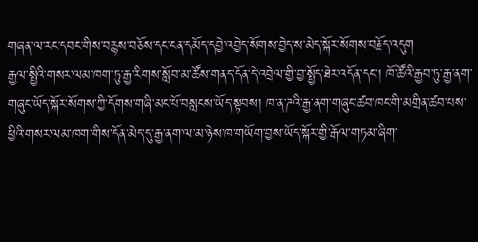གཞན་ལ་རང་དབང་གིས་བརྙས་བཅོས་དང་ངན་དམོད་དབྱེ་འབྱེད་སོགས་བྱེད་ས་མེད་སྐོར་སོགས་བརྗོད་འདུག
རྒྱལ་སྤྱིའི་གསར་ལམ་ཁག་ཏུ་རྒྱ་རིགས་སློབ་མ་ཚོས་གནད་དོན་དེ་འབྲེལ་གྱི་བྱ་སྤྱོད་ཐེར་འདོན་དང་། ཁོ་ཚོའི་རྒྱབ་ཏུ་རྒྱ་ནག་གཞུང་ཡོད་སྐོར་སོགས་ཀྱི་དོགས་གཞི་མང་པོ་བསླངས་ཡོད་སྟབས། ཁ་ན་ཌའི་རྒྱ་ནག་གཞུང་ཚབ་ཁང་གི་མགྲིན་ཚབ་པས་ཕྱིའི་གསར་ལམ་ཁག་གིས་དོན་མེད་དུ་རྒྱ་ནག་ལ་མ་ཉེས་ཁ་གཡོག་བྱས་ཡོད་སྐོར་གྱི་རྒོལ་གཏམ་ཞིག་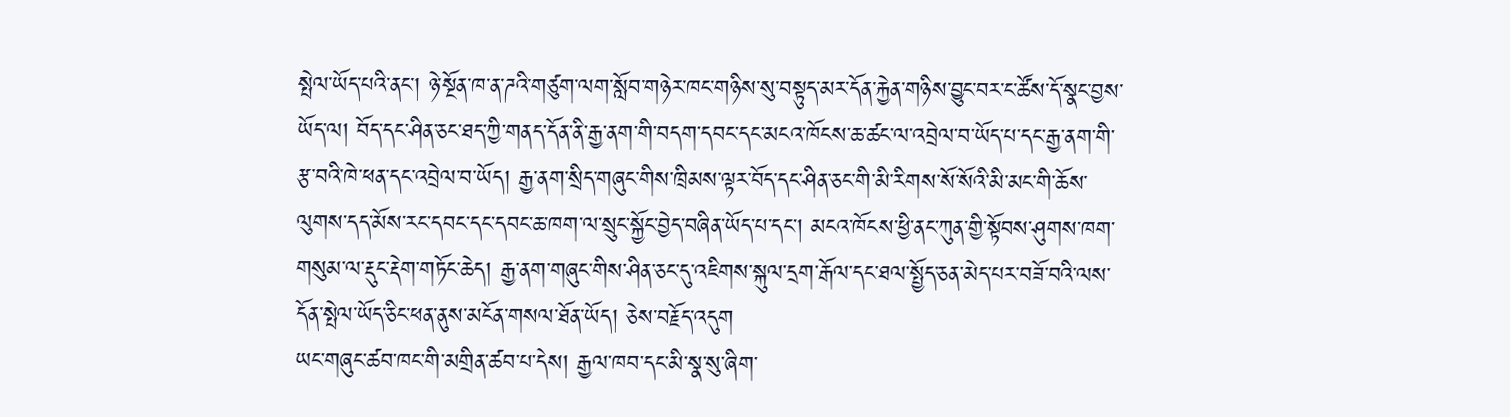སྤེལ་ཡོད་པའི་ནང་། ཉེ་སྔོན་ཁ་ན་ཌའི་གཙུག་ལག་སློབ་གཉེར་ཁང་གཉིས་སུ་བསྟུད་མར་དོན་རྐྱེན་གཉིས་བྱུང་བར་ང་ཚོས་དོ་སྣང་བྱས་ཡོད་ལ། བོད་དང་ཤིན་ཅང་ཐད་ཀྱི་གནད་དོན་ནི་རྒྱ་ནག་གི་བདག་དབང་དང་མངའ་ཁོངས་ཆ་ཚང་ལ་འབྲེལ་བ་ཡོད་པ་དང་རྒྱ་ནག་གི་རྩ་བའི་ཁེ་ཕན་དང་འབྲེལ་བ་ཡོད། རྒྱ་ནག་སྲིད་གཞུང་གིས་ཁྲིམས་ལྟར་བོད་དང་ཤིན་ཅང་གི་མི་རིགས་སོ་སོའི་མི་མང་གི་ཆོས་ལུགས་དད་མོས་རང་དབང་དང་དབང་ཆ་ཁག་ལ་སྲུང་སྐྱོང་བྱེད་བཞིན་ཡོད་པ་དང་། མངའ་ཁོངས་ཕྱི་ནང་ཀུན་གྱི་སྟོབས་ཤུགས་ཁག་གསུམ་ལ་རྡུང་རྡེག་གཏོང་ཆེད། རྒྱ་ནག་གཞུང་གིས་ཤིན་ཅང་དུ་འཇིགས་སྐུལ་དྲག་རྒོལ་དང་ཐལ་སྤྱོད་ཅན་མེད་པར་བཟོ་བའི་ལས་དོན་སྤེལ་ཡོད་ཅིང་ཕན་ནུས་མངོན་གསལ་ཐོན་ཡོད། ཅེས་བརྗོད་འདུག
ཡང་གཞུང་ཚབ་ཁང་གི་མགྲིན་ཚབ་པ་དེས། རྒྱལ་ཁབ་དང་མི་སྣ་སུ་ཞིག་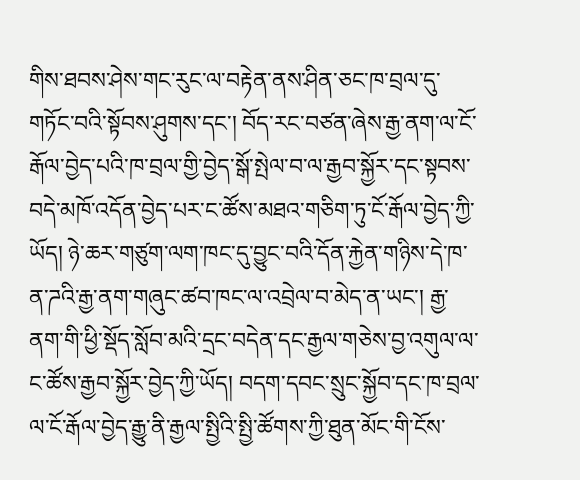གིས་ཐབས་ཤེས་གང་རུང་ལ་བརྟེན་ནས་ཤིན་ཅང་ཁ་བྲལ་དུ་གཏོང་བའི་སྟོབས་ཤུགས་དང་། བོད་རང་བཙན་ཞེས་རྒྱ་ནག་ལ་ངོ་རྒོལ་བྱེད་པའི་ཁ་བྲལ་གྱི་བྱེད་སྒོ་སྤེལ་བ་ལ་རྒྱབ་སྐྱོར་དང་སྟབས་བདེ་མཁོ་འདོན་བྱེད་པར་ང་ཚོས་མཐའ་གཅིག་ཏུ་ངོ་རྒོལ་བྱེད་ཀྱི་ཡོད། ཉེ་ཆར་གཙུག་ལག་ཁང་དུ་བྱུང་བའི་དོན་རྐྱེན་གཉིས་དེ་ཁ་ན་ཌའི་རྒྱ་ནག་གཞུང་ཚབ་ཁང་ལ་འབྲེལ་བ་མེད་ན་ཡང་། རྒྱ་ནག་གི་ཕྱི་སྡོད་སློབ་མའི་དྲང་བདེན་དང་རྒྱལ་གཅེས་བྱ་འགུལ་ལ་ང་ཚོས་རྒྱབ་སྐྱོར་བྱེད་ཀྱི་ཡོད། བདག་དབང་སྲུང་སྐྱོབ་དང་ཁ་བྲལ་ལ་ངོ་རྒོལ་བྱེད་རྒྱུ་ནི་རྒྱལ་སྤྱིའི་སྤྱི་ཚོགས་ཀྱི་ཐུན་མོང་གི་ངོས་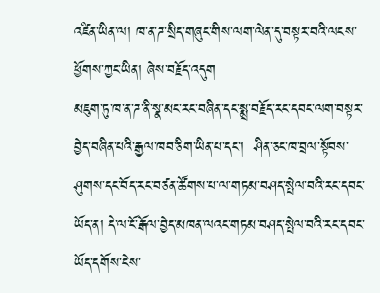འཛིན་ཡིན་ལ། ཁ་ན་ཌ་སྲིད་གཞུང་གིས་ལག་ལེན་དུ་བསྟར་བའི་ལངས་ཕྱོགས་ཀྱང་ཡིན། ཞེས་བརྗོད་འདུག
མཇུག་ཏུ་ཁ་ན་ཌ་ནི་སྣ་མང་རང་བཞིན་དང་སྨྲ་བརྗོད་རང་དབང་ལག་བསྟར་བྱེད་བཞིན་པའི་རྒྱལ་ཁབ་ཅིག་ཡིན་པ་དང་།  ཤིན་ཅང་ཁ་བྲལ་སྟོབས་ཤུགས་དང་བོད་རང་བཙན་ཚོགས་པ་ལ་གཏམ་བཤད་སྤེལ་བའི་རང་དབང་ཡོད་ན། དེ་ལ་ངོ་རྒོལ་བྱེད་མཁན་ལའང་གཏམ་བཤད་སྤེལ་བའི་རང་དབང་ཡོད་དགོས་ངེས་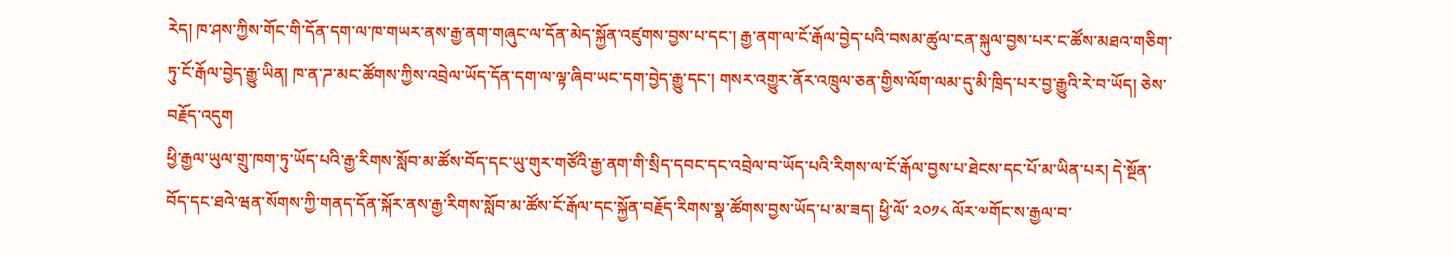རེད། ཁ་ཤས་ཀྱིས་གོང་གི་དོན་དག་ལ་ཁ་གཡར་ནས་རྒྱ་ནག་གཞུང་ལ་དོན་མེད་སྐྱོན་འཛུགས་བྱས་པ་དང་། རྒྱ་ནག་ལ་ངོ་རྒོལ་བྱེད་པའི་བསམ་ཚུལ་ངན་སྐུལ་བྱས་པར་ང་ཚོས་མཐའ་གཅིག་ཏུ་ངོ་རྒོལ་བྱེད་རྒྱུ་ཡིན། ཁ་ན་ཌ་མང་ཚོགས་ཀྱིས་འབྲེལ་ཡོད་དོན་དག་ལ་ལྟ་ཞིབ་ཡང་དག་བྱེད་རྒྱུ་དང་། གསར་འགྱུར་ནོར་འཁྲུལ་ཅན་གྱིས་ལོག་ལམ་དུ་མི་ཁྲིད་པར་བྱ་རྒྱུའི་རེ་བ་ཡོད། ཅེས་བརྗོད་འདུག
ཕྱི་རྒྱལ་ཡུལ་གྲུ་ཁག་ཏུ་ཡོད་པའི་རྒྱ་རིགས་སློབ་མ་ཚོས་བོད་དང་ཡུ་གུར་གཙོའི་རྒྱ་ནག་གི་སྲིད་དབང་དང་འབྲེལ་བ་ཡོད་པའི་རིགས་ལ་ངོ་རྒོལ་བྱས་པ་ཐེངས་དང་པོ་མ་ཡིན་པར། དེ་སྔོན་བོད་དང་ཐའེ་ཝན་སོགས་ཀྱི་གནད་དོན་སྐོར་ནས་རྒྱ་རིགས་སློབ་མ་ཚོས་ངོ་རྒོལ་དང་སྐྱོན་བརྗོད་རིགས་སྣ་ཚོགས་བྱས་ཡོད་པ་མ་ཟད། ཕྱི་ལོ་ ༢༠༡༨ ལོར་༧གོང་ས་རྒྱལ་བ་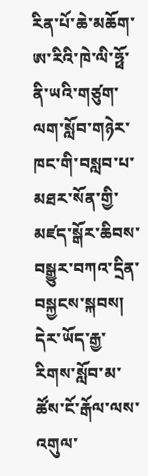རིན་པོ་ཆེ་མཆོག་ཨ་རིའི་ཁེ་ལི་ཧྥོ་ནི་ཡའི་གཙུག་ལག་སློབ་གཉེར་ཁང་གི་བསླབ་པ་མཐར་སོན་གྱི་མཛད་སྒོར་ཆིབས་བསྒྱུར་བཀའ་དྲིན་བསྐྱངས་སྐབས། དེར་ཡོད་རྒྱ་རིགས་སློབ་མ་ཚོས་ངོ་རྒོལ་ལས་འགུལ་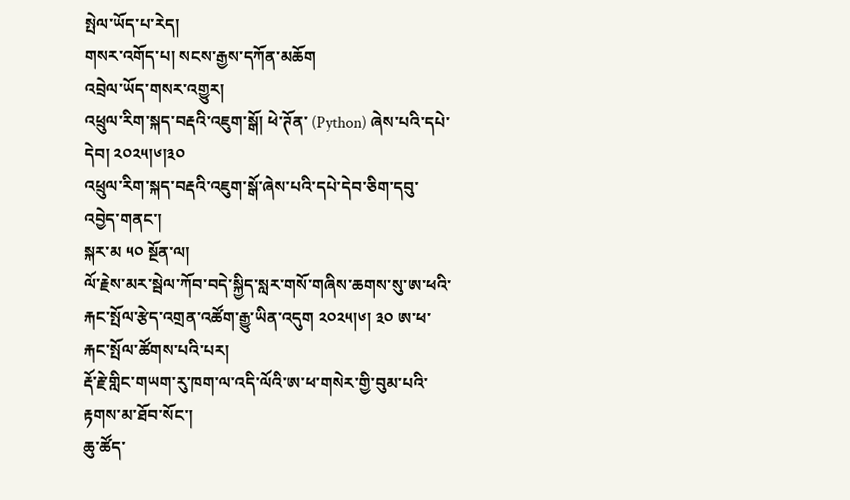སྤེལ་ཡོད་པ་རེད།
གསར་འགོད་པ། སངས་རྒྱས་དཀོན་མཆོག
འབྲེལ་ཡོད་གསར་འགྱུར།
འཕྲུལ་རིག་སྐད་བརྡའི་འཇུག་སྒོ། ཕེ་ཊོན་ (Python) ཞེས་པའི་དཔེ་དེབ། ༢༠༢༥།༦།༣༠
འཕྲུལ་རིག་སྐད་བརྡའི་འཇུག་སྒོ་ཞེས་པའི་དཔེ་དེབ་ཅིག་དབུ་འབྱེད་གནང་།
སྐར་མ ༥༠ སྔོན་ལ།
ལོ་རྗེས་མར་སྦེལ་ཀོབ་བདེ་སྐྱིད་སླར་གསོ་གཞིས་ཆགས་སུ་ཨ་ཕའི་རྐང་སྤོལ་རྩེད་འགྲན་འཚོག་རྒྱུ་ཡིན་འདུག ༢༠༢༥།༦། ༣༠ ཨ་ཕ་རྐང་སྤོལ་ཚོགས་པའི་པར།
རྡོ་རྗེ་གླིང་གཡག་རུ་ཁག་ལ་འདི་ལོའི་ཨ་ཕ་གསེར་གྱི་བུམ་པའི་རྟགས་མ་ཐོབ་སོང་།
ཆུ་ཚོད་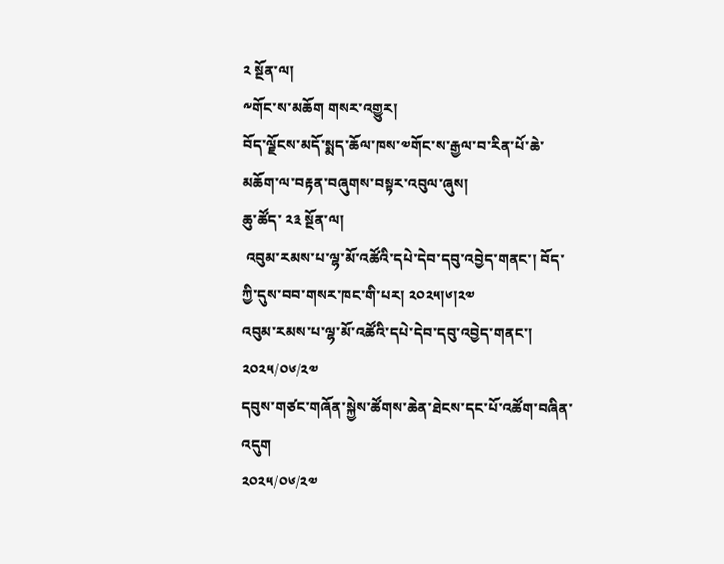༢ སྔོན་ལ།
༸གོང་ས་མཆོག གསར་འགྱུར།
བོད་ལྗོངས་མདོ་སྨད་ཆོལ་ཁས་༧གོང་ས་རྒྱལ་བ་རིན་པོ་ཆེ་མཆོག་ལ་བརྟན་བཞུགས་བསྟར་འབུལ་ཞུས།
ཆུ་ཚོད་ ༢༣ སྔོན་ལ།
 འབུམ་རམས་པ་ལྷ་མོ་འཚོའི་དཔེ་དེབ་དབུ་འབྱེད་གནང་། བོད་ཀྱི་དུས་བབ་གསར་ཁང་གི་པར། ༢༠༢༥།༦།༢༧
འབུམ་རམས་པ་ལྷ་མོ་འཚོའི་དཔེ་དེབ་དབུ་འབྱེད་གནང་།
༢༠༢༥/༠༦/༢༧
དབུས་གཙང་གཞོན་སྐྱེས་ཚོགས་ཆེན་ཐེངས་དང་པོ་འཚོག་བཞིན་འདུག
༢༠༢༥/༠༦/༢༧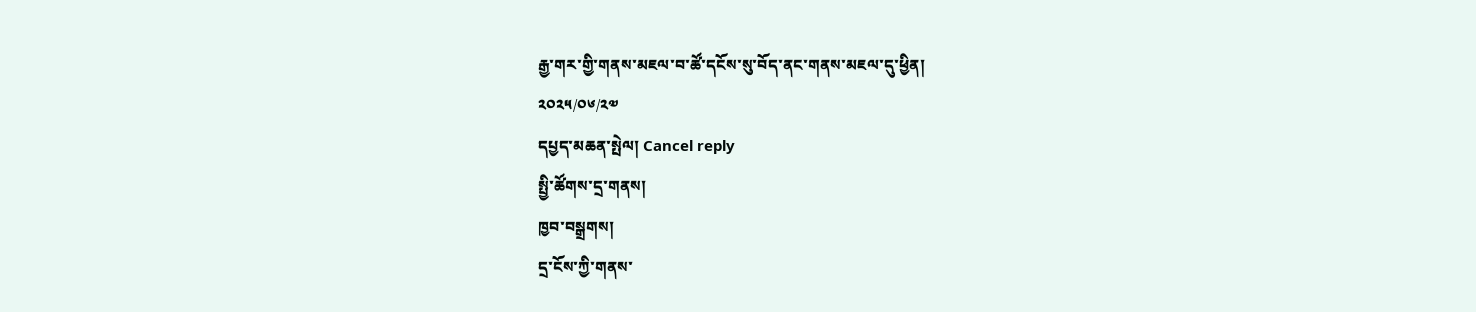རྒྱ་གར་གྱི་གནས་མཇལ་བ་ཚོ་དངོས་སུ་བོད་ནང་གནས་མཇལ་དུ་ཕྱིན།
༢༠༢༥/༠༦/༢༧
དཔྱད་མཆན་སྤེལ། Cancel reply
སྤྱི་ཚོགས་དྲ་གནས།
ཁྱབ་བསྒྲགས།
དྲ་ངོས་ཀྱི་གནས་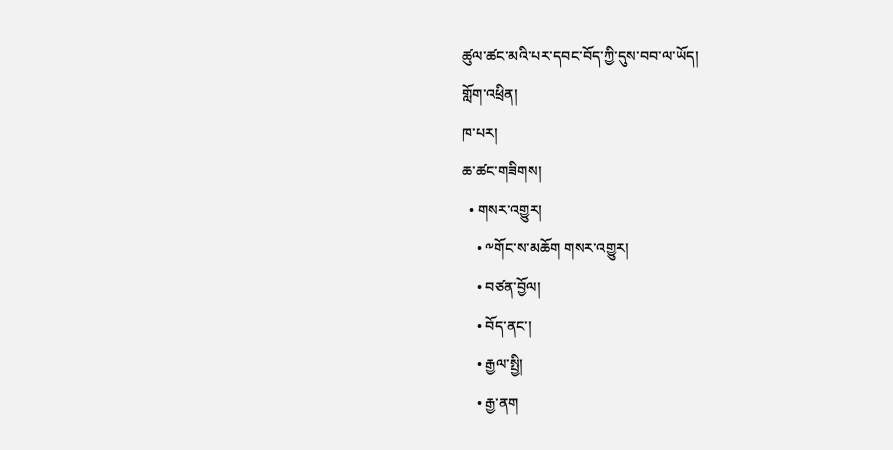ཚུལ་ཚང་མའི་པར་དབང་བོད་ཀྱི་དུས་བབ་ལ་ཡོད།
གློག་འཕྲིན།
ཁ་པར།
ཆ་ཚང་གཟིགས།
  • གསར་འགྱུར།
    • ༸གོང་ས་མཆོག གསར་འགྱུར།
    • བཙན་བྱོལ།
    • བོད་ནང་།
    • རྒྱལ་སྤྱི།
    • རྒྱ་ནག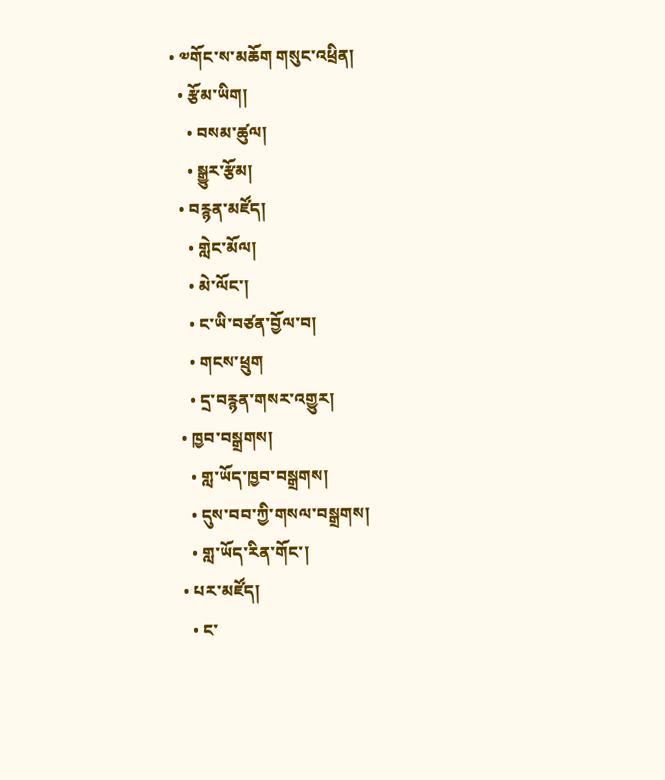• ༧གོང་ས་མཆོག གསུང་འཕྲིན།
  • རྩོམ་ཡིག།
    • བསམ་ཚུལ།
    • སྒྱུར་རྩོམ།
  • བརྙན་མཛོད།
    • གླེང་མོལ།
    • མེ་ལོང་།
    • ང་ཡི་བཙན་བྱོལ་བ།
    • གངས་ཕྲུག
    • དྲ་བརྙན་གསར་འགྱུར།
  • ཁྱབ་བསྒྲགས།
    • གླ་ཡོད་ཁྱབ་བསྒྲགས།
    • དུས་བབ་ཀྱི་གསལ་བསྒྲགས།
    • གླ་ཡོད་རིན་གོང་།
  • པར་མཛོད།
    • ང་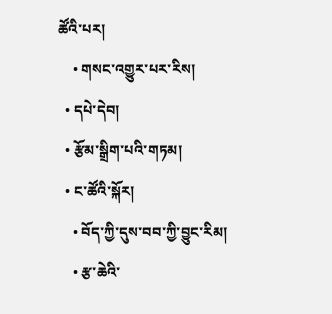ཚོའི་པར།
    • གསང་འགྱུར་པར་རིས།
  • དཔེ་དེབ།
  • རྩོམ་སྒྲིག་པའི་གཏམ།
  • ང་ཚོའི་སྐོར།
    • བོད་ཀྱི་དུས་བབ་ཀྱི་བྱུང་རིམ།
    • རྩ་ཆེའི་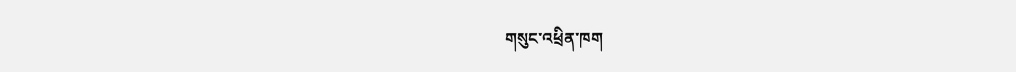གསུང་འཕྲིན་ཁག